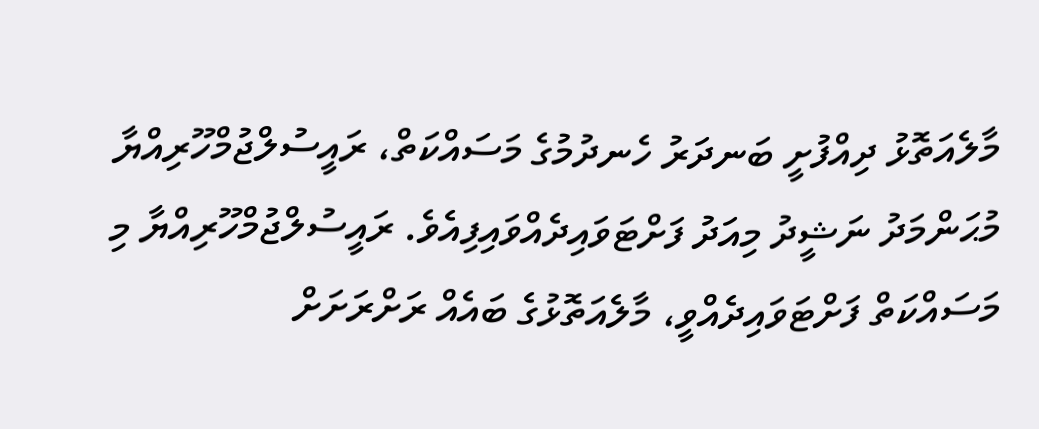މާލެއަތޮޅު ދިއްފުށީ ބަނދަރު ހެނދުމުގެ މަސައްކަތް، ރައީސުލްޖުމްހޫރިއްޔާ މުޙަންމަދު ނަޝީދު މިއަދު ފަށްޓަވައިދެއްވައިފިއެވެ. ރައީސުލްޖުމްހޫރިއްޔާ މި މަސައްކަތް ފަށްޓަވައިދެއްވީ، މާލެއަތޮޅުގެ ބައެއް ރަށްރަށަށް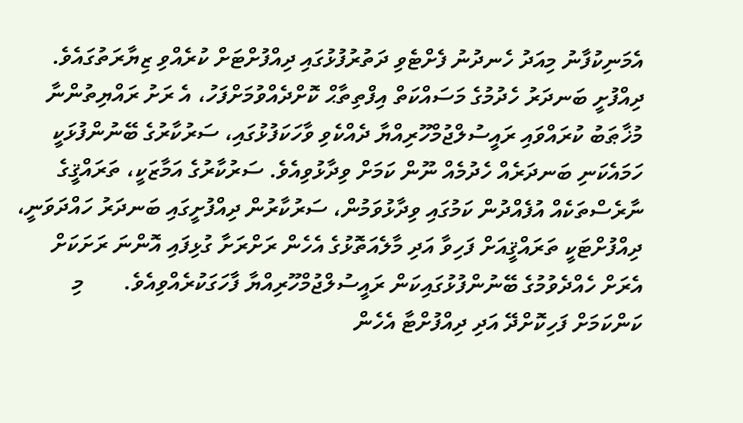އެމަނިކުފާނު މިއަދު ހެނދުނު ފެށްޓެވި ދަތުރުފުޅުގައި ދިއްފުށްޓަށް ކުރެއްވި ޒިޔާރަތުގައެވެ.
ދިއްފުށީ ބަނދަރު ހެދުމުގެ މަސައްކަތް އިފްތިތާޙް ކޮށްދެއްވުމަށްފަހު، އެ ރަށު ރައްޔިތުންނާ މުޚާޠަބު ކުރައްވައި ރައީސުލްޖުމްހޫރިއްޔާ ދެއްކެވި ވާހަކަފުޅުގައި، ސަރުކާރުގެ ބޭނުންފުޅަކީ ހަމައެކަނި ބަނދަރެއް ހެދުމެއް ނޫން ކަމަށް ވިދާޅުވިއެވެ. ސަރުކާރުގެ އަމާޒަކީ، ތަރައްޤީގެ ނާރެސްތަކެއް އުފެއްދުން ކަމުގައި ވިދާޅުވަމުން، ސަރުކާރުން ދިއްފުށީގައި ބަނދަރު ހައްދަވަނީ، ދިއްފުށްޓަކީ ތަރައްޤީއަށް ފަހިވާ އަދި މާލެއަތޮޅުގެ އެހެން ރަށްރަށާ ގުޅިފައި އޮންނަ ރަށަކަށް އެރަށް ހެއްދެވުމުގެ ބޭނުންފުޅުގައިކަން ރައީސުލްޖުމްހޫރިއްޔާ ފާހަގަކުރެއްވިއެވެ.       މި ކަންކަމަށް ފަހިކޮށްދޭ އަދި ދިއްފުށްޓާ އެހެން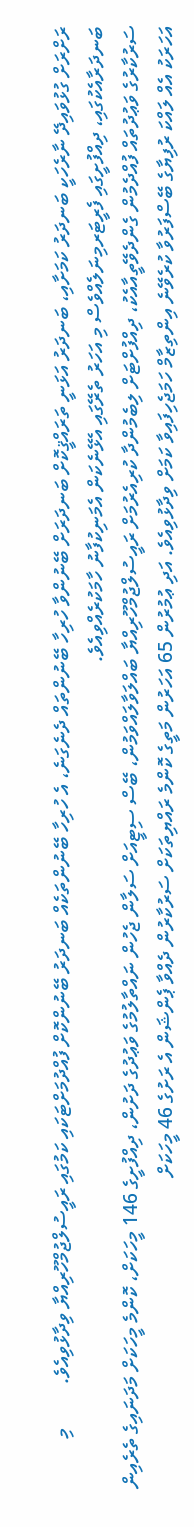ރަށްރަށް ގުޅުވައިދޭ ނާރެހަކީ ބަނދަރު ކަމަށާއި، ބަނދަރު އަޅަނީ ތަރައްޤީކޮށް ބަނދަރަށް ބޭނުންވާ ހުރިހާ ބޭނުންތައް ދެނެގަނެ، އެ ހުރިހާ ބޭނުންތަކެއް ބަނދަރު ބޭނުންކޮށް ފުއްދުމަށްޓަކައި ކަމުގައި ރައީސުލްޖުމްހޫރިއްޔާ ވިދާޅުވިއެވެ.         މި ބަނދަރާއެކުގައި، ދިއްފުށީގައި ފެރީޓަރމިނަލެއްވެސް މި އަހަރު ތެރޭގައި އެޅޭނެކަން އެމަނިކުފާނު ހާމަކުރެއްވިއެވެ.
ސަރުކާރުގެ ވަޢުދުތައް ފުއްދެމުން ގެންދެވޭތީއާއެކު، ދިއްފުށްޓަށް ލިބެމުންދާ ކުރިއެރުމަށް ރައީސުލްޖުމްހޫރިއްޔާ ބައްލަވާލައްވަމުން، ބޭސް ސިޓީއަށް ސަލާން ޖެހުން ނައްތާލުމުގެ ވަޢުދުގެ ދަށުން، ދިއްފުށީގެ 146 މީހަކަށް، ކޮންމެ މީހަކަށް މަދަނައިގެ ތެރެއިން އަހަރަކު އެއް ލައްކަ ރުފިޔާގެ ބޭސްފަރުވާ ކުރެވޭނެ އިންތިޒާމް ހަމަޖެހިފައިވާ ކަމަށް ވިދާޅުވިއެވެ. އަދި ޢުމުރުން 65 އަހަރުން މަތީގެ ކޮންމެ ރައްޔިތަކަށް ސަރުކާރުން ދެއްވާ ޕެންޝަން އެ ރަށުގެ 46 މީހަކަށް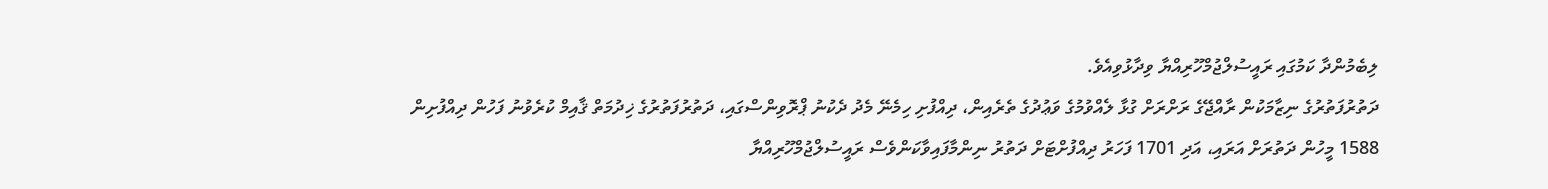ލިބެމުންދާ ކަމުގައި ރައީސުލްޖުމްހޫރިއްޔާ ވިދާޅުވިއެވެ.
ދަތުރުފަތުރުގެ ނިޒާމަކުން ރާއްޖޭގެ ރަށްރަށް ގުޅާ ލެއްވުމުގެ ވަޢުދުގެ ތެރެއިން، ދިއްފުށި ހިމެނޭ މެދު ދެކުނު ޕްރޮވިންސްގައި، ދަތުރުފަތުރުގެ ޚިދުމަތް ޤާއިމް ކުރެވުނު ފަހުން ދިއްފުށިން 1588 މީހުން ދަތުރަށް އަރައި، އަދި 1701 ފަހަރު ދިއްފުށްޓަށް ދަތުރު ނިންމާފައިވާކަންވެސް ރައީސުލްޖުމްހޫރިއްޔާ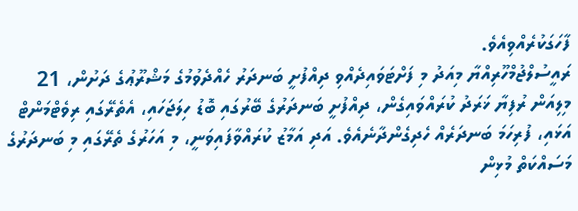ފާހަގަކުރެއްވިއެވެ.
ރައީސުލްޖުމްހޫރިއްޔާ މިއަދު މި ފަށްޓަވައިދެއްވި ދިއްފުށީ ބަނދަރު ހެއްދެވުމުގެ މަޝްރޫޢުގެ ދަށުން، 21 މިލިއަން ރުފިޔާ ޚަރަދު ކުރައްވައިގެން، ދިއްފުށީ ބަނދަރުގެ ބޭރުގައި ބޮޑު ހިލަޖަހައި، އެތެރޭގައި ރިވެޓްމަންޓް އަޅައި، ފުރިހަމަ ބަނދަރެއް ހެދިގެންދާނެއެވެ. އަދި އަމާޒު ކުރައްވާފައިވަނީ، މި އަހަރުގެ ތެރޭގައި މި ބަނދަރުގެ މަސައްކަތް މުޅިން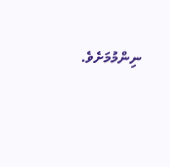ނިންމުމަށެވެ.